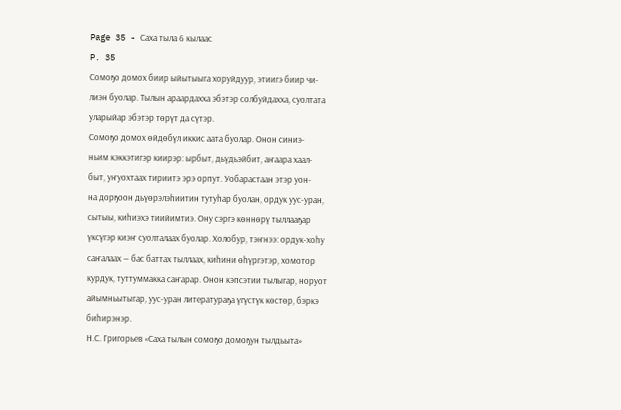Page 35 - Саха тыла 6 кылаас
P. 35
Сомоҕо домох биир ыйытыыга хоруйдуур, этиигэ биир чи-
лиэн буолар. Тылын араардахха эбэтэр солбуйдахха, суолтата
уларыйар эбэтэр төрүт да сүтэр.
Сомоҕо домох өйдөбүл иккис аата буолар. Онон синиэ-
ньим кэккэтигэр киирэр: ырбыт, дьүдьэйбит, аҥаара хаал-
быт, уҥуохтаах тириитэ эрэ орпут. Уобарастаан этэр уон-
на дорҕоон дьүөрэлэһиитин тутуһар буолан, ордук уус-уран,
сытыы, киһиэхэ тиийимтиэ. Ону сэргэ көннөрү тыллааҕар
үксүгэр киэҥ суолталаах буолар. Холобур, тэҥнээ: ордук-хоһу
саҥалаах — бас баттах тыллаах, киһини өһүргэтэр, хомотор
курдук, туттуммакка саҥарар. Онон кэпсэтии тылыгар, норуот
айымньытыгар, уус-уран литератураҕа үгүстүк көстөр, бэркэ
биһирэнэр.
Н.С. Григорьев «Саха тылын сомоҕо домоҕун тылдьыта»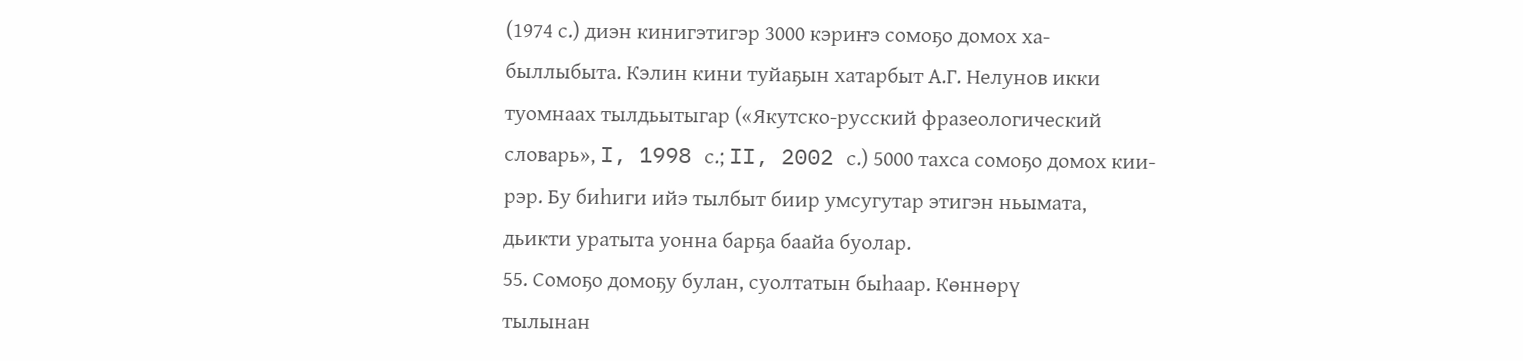(1974 с.) диэн кинигэтигэр 3000 кэриҥэ сомоҕо домох ха-
быллыбыта. Кэлин кини туйаҕын хатарбыт А.Г. Нелунов икки
туомнаах тылдьытыгар («Якутско-русский фразеологический
словарь», I, 1998 с.; II, 2002 с.) 5000 тахса сомоҕо домох кии-
рэр. Бу биһиги ийэ тылбыт биир умсугутар этигэн ньымата,
дьикти уратыта уонна барҕа баайа буолар.
55. Сомоҕо домоҕу булан, суолтатын быһаар. Көннөрү
тылынан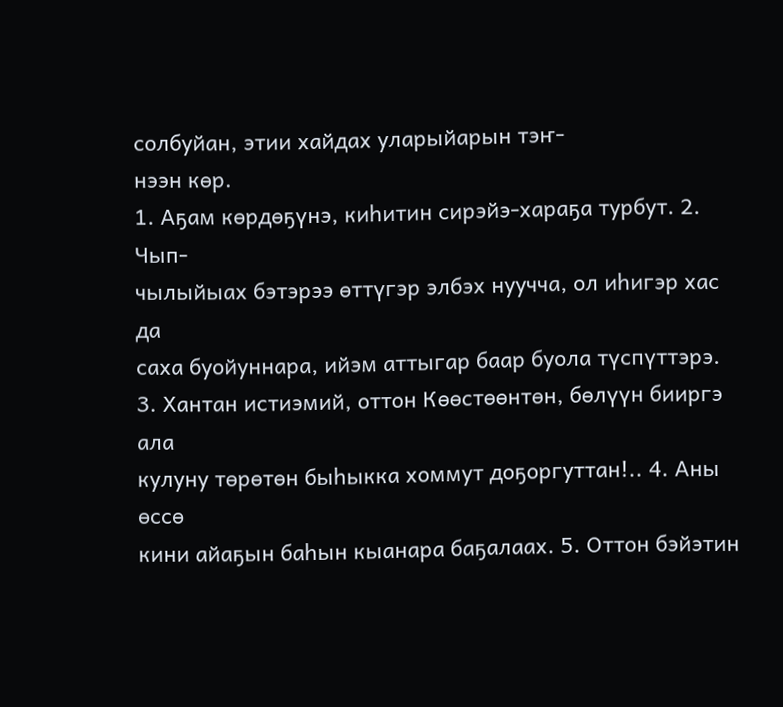солбуйан, этии хайдах уларыйарын тэҥ-
нээн көр.
1. Аҕам көрдөҕүнэ, киһитин сирэйэ-хараҕа турбут. 2. Чып-
чылыйыах бэтэрээ өттүгэр элбэх нуучча, ол иһигэр хас да
саха буойуннара, ийэм аттыгар баар буола түспүттэрэ.
3. Хантан истиэмий, оттон Көөстөөнтөн, бөлүүн бииргэ ала
кулуну төрөтөн быһыкка хоммут доҕоргуттан!.. 4. Аны өссө
кини айаҕын баһын кыанара баҕалаах. 5. Оттон бэйэтин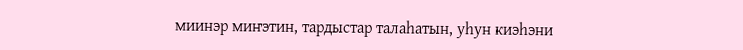миинэр миҥэтин, тардыстар талаһатын, уһун киэһэни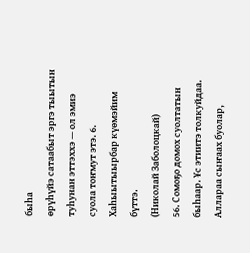быһа
өрүһүйэ сатаабыт эргэ тыытын туһунан эттэххэ — ол эмиэ
суола тоҥмут этэ. 6. Хаһыытыырбар күөмэйим бүттэ.
(Николай Заболоцкай)
56. Сомоҕо домох суолтатын быһаар. ¥с этиитэ толкуйдаа.
Аллараа сыҥаах буолар,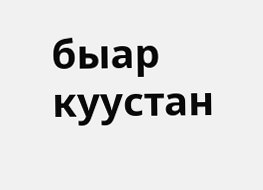быар куустан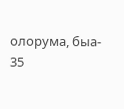олорума, быа-
35